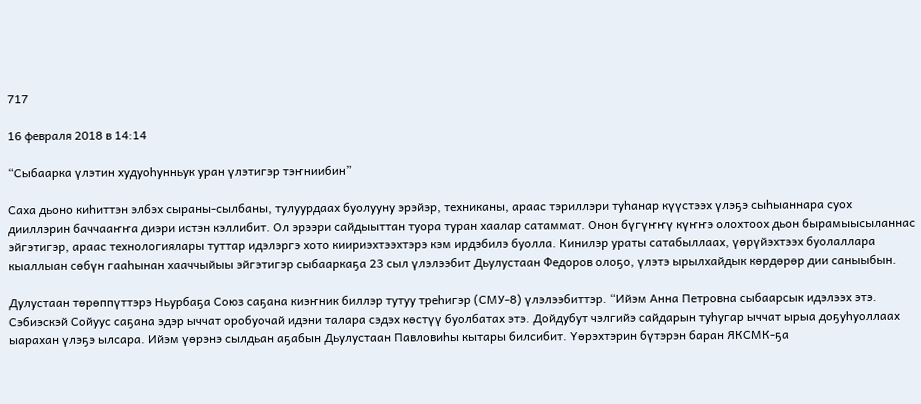717

16 февраля 2018 в 14:14

“Сыбаарка үлэтин худуоһунньук уран үлэтигэр тэҥниибин”

Саха дьоно киһиттэн элбэх сыраны-сылбаны, тулуурдаах буолууну эрэйэр, техниканы, араас тэриллэри туһанар күүстээх үлэҕэ сыһыаннара суох дииллэрин баччааҥҥа диэри истэн кэллибит. Ол эрээри сайдыыттан туора туран хаалар сатаммат. Онон бүгүҥҥү күҥҥэ олохтоох дьон бырамыысыланнас эйгэтигэр, араас технологиялары туттар идэлэргэ хото киириэхтээхтэрэ кэм ирдэбилэ буолла. Кинилэр ураты сатабыллаах, үөрүйэхтээх буолаллара кыаллыан сөбүн гааһынан хааччыйыы эйгэтигэр сыбааркаҕа 23 сыл үлэлээбит Дьулустаан Федоров олоҕо, үлэтэ ырылхайдык көрдөрөр дии саныыбын.

Дулустаан төрөппүттэрэ Ньурбаҕа Союз саҕана киэҥник биллэр тутуу треһигэр (СМУ-8) үлэлээбиттэр. “Ийэм Анна Петровна сыбаарсык идэлээх этэ. Сэбиэскэй Сойуус саҕана эдэр ыччат оробуочай идэни талара сэдэх көстүү буолбатах этэ. Дойдубут чэлгийэ сайдарын туһугар ыччат ырыа доҕуһуоллаах ыарахан үлэҕэ ылсара. Ийэм үөрэнэ сылдьан аҕабын Дьулустаан Павловиһы кытары билсибит. Үөрэхтэрин бүтэрэн баран ЯКСМК-ҕа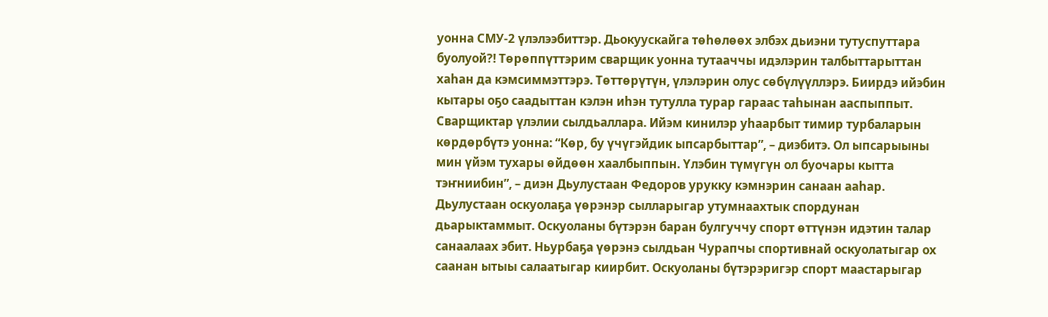уонна СМУ-2 үлэлээбиттэр. Дьокуускайга төһөлөөх элбэх дьиэни тутуспуттара буолуой?! Төрөппүттэрим сварщик уонна тутааччы идэлэрин талбыттарыттан хаһан да кэмсиммэттэрэ. Төттөрүтүн, үлэлэрин олус сөбүлүүллэрэ. Биирдэ ийэбин кытары оҕо саадыттан кэлэн иһэн тутулла турар гараас таһынан ааспыппыт. Сварщиктар үлэлии сылдьаллара. Ийэм кинилэр уһаарбыт тимир турбаларын көрдөрбүтэ уонна: “Көр, бу үчүгэйдик ыпсарбыттар”, – диэбитэ. Ол ыпсарыыны мин үйэм тухары өйдөөн хаалбыппын. Үлэбин түмүгүн ол буочары кытта тэҥниибин”, – диэн Дьулустаан Федоров урукку кэмнэрин санаан ааһар.
Дьулустаан оскуолаҕа үөрэнэр сылларыгар утумнаахтык спордунан дьарыктаммыт. Оскуоланы бүтэрэн баран булгуччу спорт өттүнэн идэтин талар санаалаах эбит. Ньурбаҕа үөрэнэ сылдьан Чурапчы спортивнай оскуолатыгар ох саанан ытыы салаатыгар киирбит. Оскуоланы бүтэрэригэр спорт маастарыгар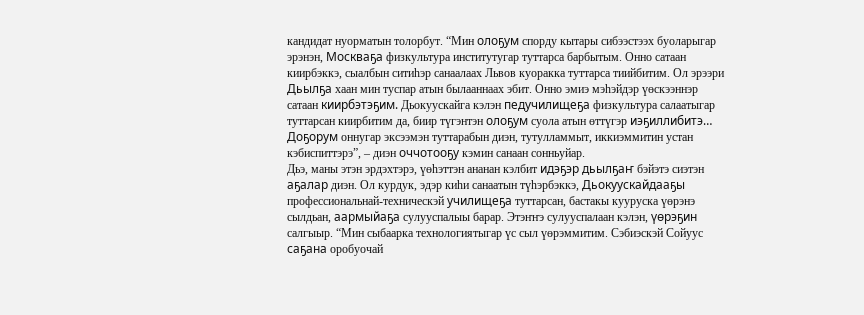кандидат нуорматын толорбут. “Мин олоҕум спорду кытары сибээстээх буоларыгар эрэнэн, Москваҕа физкультура институтугар туттарса барбытым. Онно сатаан киирбэккэ, сыалбын ситиһэр санаалаах Львов куоракка туттарса тиийбитим. Ол эрээри Дьылҕа хаан мин туспар атын былааннаах эбит. Онно эмиэ мэһэйдэр үөскээннэр сатаан киирбэтэҕим. Дьокуускайга кэлэн педучилищеҕа физкультура салаатыгар туттарсан киирбитим да, биир түгэнтэн олоҕум суола атын өттүгэр иэҕиллибитэ… Доҕорум оннугар эксээмэн туттарабын диэн, тутулламмыт, иккиэммитин устан кэбиспиттэрэ”, – диэн оччотооҕу кэмин санаан сонньуйар.
Дьэ, маны этэн эрдэхтэрэ, үөһэттэн ананан кэлбит идэҕэр дьылҕаҥ бэйэтэ сиэтэн аҕалар диэн. Ол курдук, эдэр киһи санаатын түһэрбэккэ, Дьокуускайдааҕы профессиональнай-техническэй училищеҕа туттарсан, бастакы кууруска үөрэнэ сылдьан, аармыйаҕа сулууспалыы барар. Этэҥҥэ сулууспалаан кэлэн, үөрэҕин салгыыр. “Мин сыбаарка технологиятыгар үс сыл үөрэммитим. Сэбиэскэй Сойуус саҕана оробуочай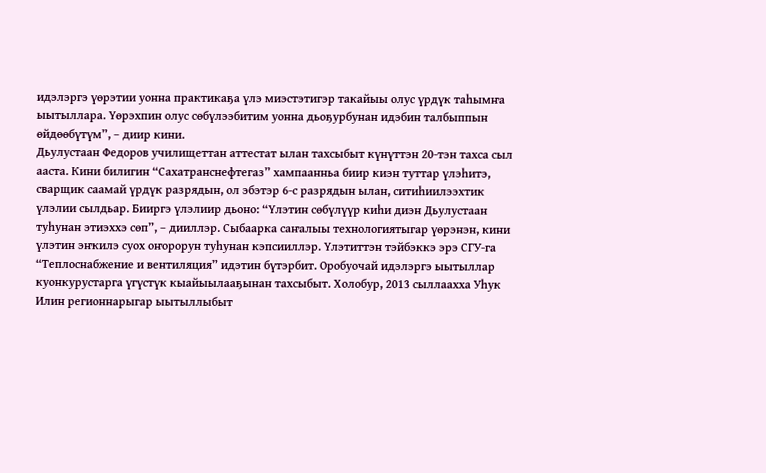идэлэргэ үөрэтии уонна практикаҕа үлэ миэстэтигэр такайыы олус үрдүк таһымҥа ыытыллара. Үөрэхпин олус сөбүлээбитим уонна дьоҕурбунан идэбин талбыппын өйдөөбүтүм”, – диир кини.
Дьулустаан Федоров училищеттан аттестат ылан тахсыбыт күнүттэн 20-тэн тахса сыл ааста. Кини билигин “Сахатранснефтегаз” хампаанньа биир киэн туттар үлэһитэ, сварщик саамай үрдүк разрядын, ол эбэтэр 6-с разрядын ылан, ситиһиилээхтик үлэлии сылдьар. Бииргэ үлэлиир дьоно: “Үлэтин сөбүлүүр киһи диэн Дьулустаан туһунан этиэххэ сөп”, – дииллэр. Сыбаарка саҥалыы технологиятыгар үөрэнэн, кини үлэтин эҥкилэ суох оҥорорун туһунан кэпсииллэр. Үлэтиттэн тэйбэккэ эрэ СГУ-га “Теплоснабжение и вентиляция” идэтин бүтэрбит. Оробуочай идэлэргэ ыытыллар куонкурустарга үгүстүк кыайыылааҕынан тахсыбыт. Холобур, 2013 сыллаахха Уһук Илин регионнарыгар ыытыллыбыт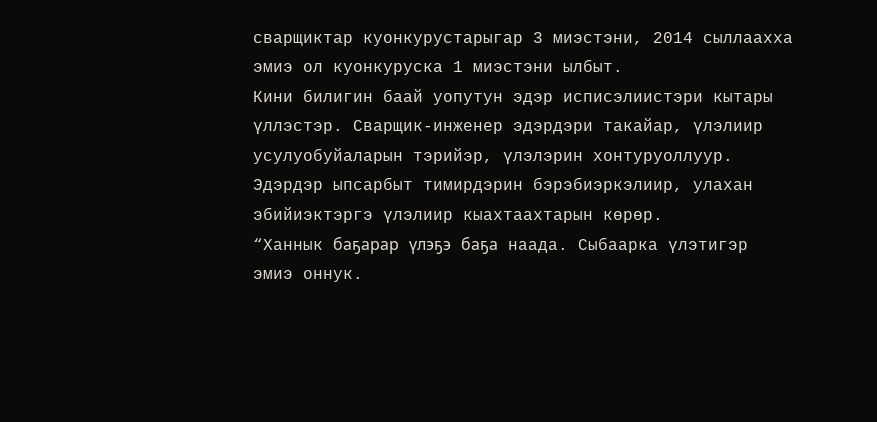сварщиктар куонкурустарыгар 3 миэстэни, 2014 сыллаахха эмиэ ол куонкуруска 1 миэстэни ылбыт.
Кини билигин баай уопутун эдэр исписэлиистэри кытары үллэстэр. Сварщик-инженер эдэрдэри такайар, үлэлиир усулуобуйаларын тэрийэр, үлэлэрин хонтуруоллуур. Эдэрдэр ыпсарбыт тимирдэрин бэрэбиэркэлиир, улахан эбийиэктэргэ үлэлиир кыахтаахтарын көрөр.
“Ханнык баҕарар үлэҕэ баҕа наада. Сыбаарка үлэтигэр эмиэ оннук.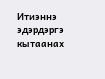Итиэннэ эдэрдэргэ кытаанах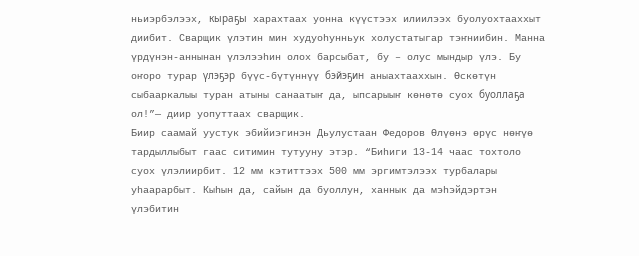ньиэрбэлээх, кыраҕы харахтаах уонна күүстээх илиилээх буолуохтааххыт диибит. Сварщик үлэтин мин худуоһунньук холустатыгар тэҥниибин. Манна үрдүнэн-аннынан үлэлээһин олох барсыбат, бу – олус мындыр үлэ. Бу оҥоро турар үлэҕэр бүүс-бүтүннүү бэйэҕин аныахтааххын. Өскөтүн сыбааркалыы туран атыны санаатыҥ да, ыпсарыыҥ көнөтө суох буоллаҕа ол!”— диир уопуттаах сварщик.
Биир саамай уустук эбийиэгинэн Дьулустаан Федоров Өлүөнэ өрүс нөҥүө тардыллыбыт гаас ситимин тутууну этэр. “Биһиги 13-14 чаас тохтоло суох үлэлиирбит. 12 мм кэтиттээх 500 мм эргимтэлээх турбалары уһаарарбыт. Кыһын да, сайын да буоллун, ханнык да мэһэйдэртэн үлэбитин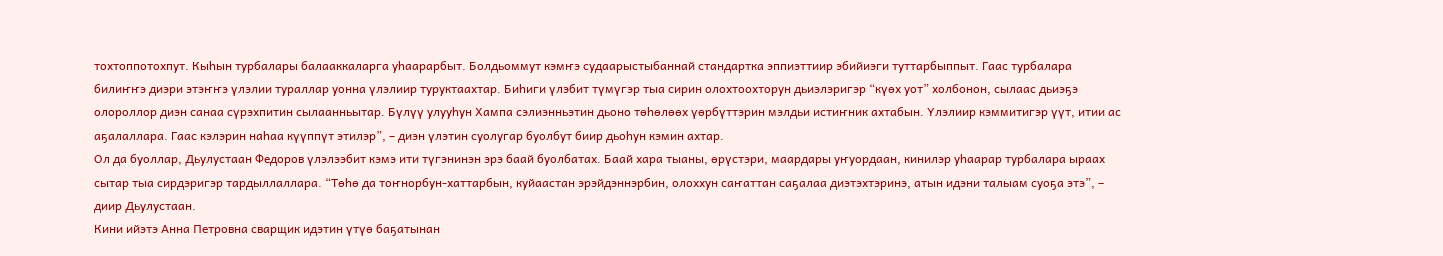тохтоппотохпут. Кыһын турбалары балааккаларга уһаарарбыт. Болдьоммут кэмҥэ судаарыстыбаннай стандартка эппиэттиир эбийиэги туттарбыппыт. Гаас турбалара билиҥҥэ диэри этэҥҥэ үлэлии тураллар уонна үлэлиир туруктаахтар. Биһиги үлэбит түмүгэр тыа сирин олохтоохторун дьиэлэригэр “күөх уот” холбонон, сылаас дьиэҕэ олороллор диэн санаа сүрэхпитин сылаанньытар. Бүлүү улууһун Хампа сэлиэнньэтин дьоно төһөлөөх үөрбүттэрин мэлдьи истиҥник ахтабын. Үлэлиир кэммитигэр үүт, итии ас аҕалаллара. Гаас кэлэрин наһаа күүппүт этилэр”, – диэн үлэтин суолугар буолбут биир дьоһун кэмин ахтар.
Ол да буоллар, Дьулустаан Федоров үлэлээбит кэмэ ити түгэнинэн эрэ баай буолбатах. Баай хара тыаны, өрүстэри, маардары уҥуордаан, кинилэр уһаарар турбалара ыраах сытар тыа сирдэригэр тардыллаллара. “Төһө да тоҥнорбун-хаттарбын, куйаастан эрэйдэннэрбин, олоххун саҥаттан саҕалаа диэтэхтэринэ, атын идэни талыам суоҕа этэ”, – диир Дьулустаан.
Кини ийэтэ Анна Петровна сварщик идэтин үтүө баҕатынан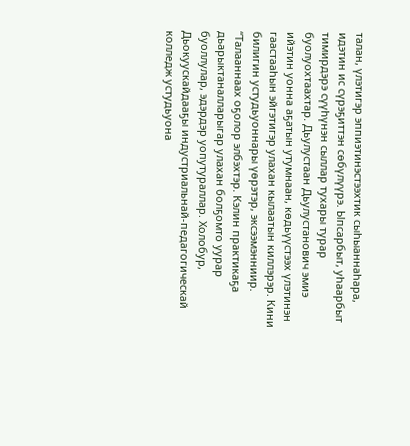талан, үлэтигэр эппиэтинэстээхтик сыһыаннаһара, идэтин ис сүрэҕиттэн сөбүлүүрэ. Ыпсарбыт, уһаарбыт тимирдэрэ сүүһүнэн сыллар тухары турар буолуохтаахтар. Дьулустаан Дьулустанович эмиэ ийэтин уонна аҕатын утумнаан, көдьүүстээх үлэтинэн гаастааһын эйгэтигэр улахан кылаатын киллэрэр. Кини билигин устудьуоннары үөрэтэр, эксээмэнниир. “Талааннаах оҕолор элбэхтэр. Кэлин практикаҕа дьарыктаналларыгар улахан болҕомто уурар буоллулар, эдэрдэр уопутураллар. Холобур, Дьокуускайдааҕы индустриальнай-педагогическай колледж устудьуона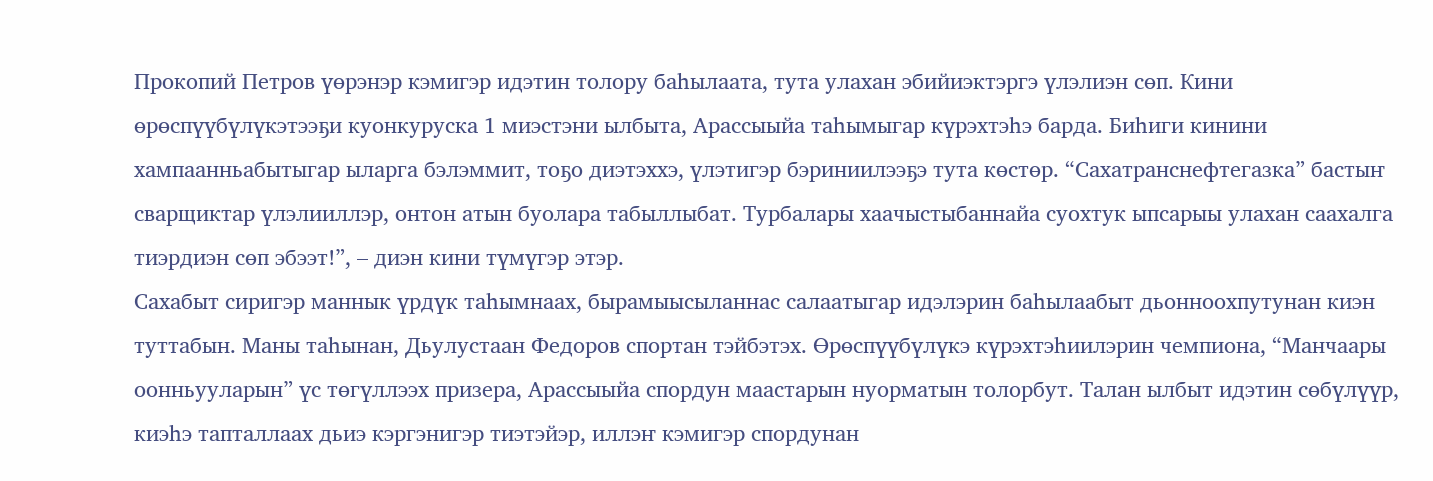Прокопий Петров үөрэнэр кэмигэр идэтин толору баһылаата, тута улахан эбийиэктэргэ үлэлиэн сөп. Кини өрөспүүбүлүкэтээҕи куонкуруска 1 миэстэни ылбыта, Арассыыйа таһымыгар күрэхтэһэ барда. Биһиги кинини хампаанньабытыгар ыларга бэлэммит, тоҕо диэтэххэ, үлэтигэр бэриниилээҕэ тута көстөр. “Сахатранснефтегазка” бастыҥ сварщиктар үлэлииллэр, онтон атын буолара табыллыбат. Турбалары хаачыстыбаннайа суохтук ыпсарыы улахан саахалга тиэрдиэн сөп эбээт!”, – диэн кини түмүгэр этэр.
Сахабыт сиригэр маннык үрдүк таһымнаах, бырамыысыланнас салаатыгар идэлэрин баһылаабыт дьонноохпутунан киэн туттабын. Маны таһынан, Дьулустаан Федоров спортан тэйбэтэх. Өрөспүүбүлүкэ күрэхтэһиилэрин чемпиона, “Манчаары оонньууларын” үс төгүллээх призера, Арассыыйа спордун маастарын нуорматын толорбут. Талан ылбыт идэтин сөбүлүүр, киэһэ тапталлаах дьиэ кэргэнигэр тиэтэйэр, иллэҥ кэмигэр спордунан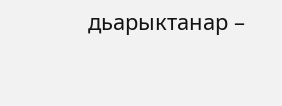дьарыктанар –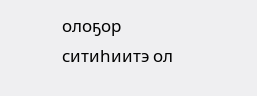олоҕор ситиһиитэ ол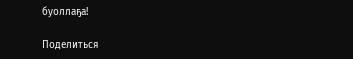буоллаҕа!

Поделиться